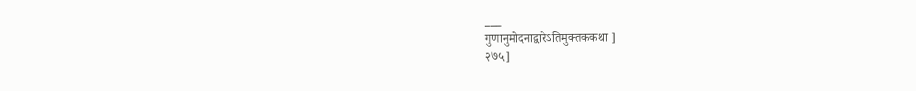___
गुणानुमोदनाद्वारेऽतिमुक्तककथा ]
२७५]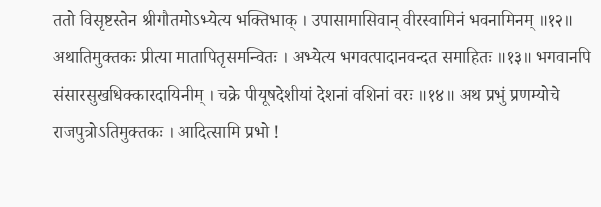ततो विसृष्टस्तेन श्रीगौतमोऽभ्येत्य भक्तिभाक् । उपासामासिवान् वीरस्वामिनं भवनामिनम् ॥१२॥ अथातिमुक्तकः प्रीत्या मातापितृसमन्वितः । अभ्येत्य भगवत्पादानवन्दत समाहितः ॥१३॥ भगवानपि संसारसुखधिक्कारदायिनीम् । चक्रे पीयूषदेशीयां देशनां वशिनां वरः ॥१४॥ अथ प्रभुं प्रणम्योचे राजपुत्रोऽतिमुक्तकः । आदित्सामि प्रभो !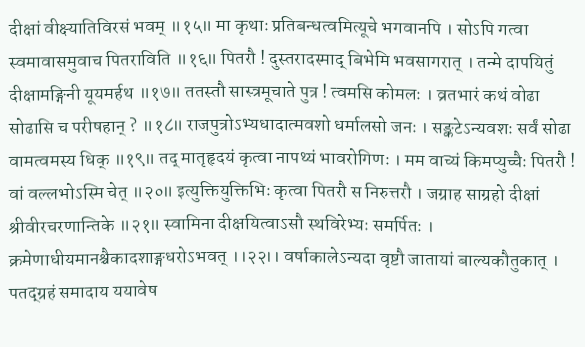दीक्षां वीक्ष्यातिविरसं भवम् ॥१५॥ मा कृथाः प्रतिबन्धत्वमित्यूचे भगवानपि । सोऽपि गत्वा स्वमावासमुवाच पितराविति ॥१६॥ पितरौ ! दुस्तरादस्माद् बिभेमि भवसागरात् । तन्मे दापयितुं दीक्षामङ्गिनी यूयमर्हथ ॥१७॥ ततस्तौ सास्त्रमूचाते पुत्र ! त्वमसि कोमलः । व्रतभारं कथं वोढा सोढासि च परीषहान् ? ॥१८॥ राजपुत्रोऽभ्यधादात्मवशो धर्मालसो जनः । सङ्कटेऽन्यवशः सर्वं सोढा वामत्वमस्य धिक् ॥१९॥ तद् मातृहृदयं कृत्वा नापथ्यं भावरोगिणः । मम वाच्यं किमप्युच्चैः पितरौ ! वां वल्लभोऽस्मि चेत् ॥२०॥ इत्युक्तियुक्तिभिः कृत्वा पितरौ स निरुत्तरौ । जग्राह साग्रहो दीक्षां श्रीवीरचरणान्तिके ॥२१॥ स्वामिना दीक्षयित्वाऽसौ स्थविरेभ्यः समर्पितः । क्रमेणाधीयमानश्चैकादशाङ्गधरोऽभवत् ।।२२।। वर्षाकालेऽन्यदा वृष्टौ जातायां बाल्यकौतुकात् । पतद्ग्रहं समादाय ययावेष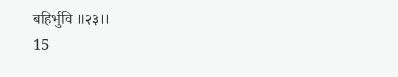बहिर्भुवि ॥२३।।
15